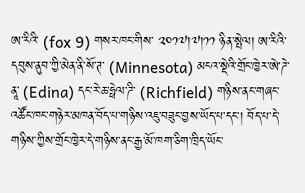ཨ་རིའི་ (fox 9) གསར་ཁང་གིས་ ༢༠༡༧།༧།༡༡ ཉིན་སྤེལ། ཨ་རིའི་དབུས་ནུབ་ཀྱི་མེན་ནི་སོ་ཊ་ (Minnesota) མངའ་སྡེའི་གྲོང་ཁྱེར་ཨེ་ཌེ་ནཱ་ (Edina) དང་རེ་ཆ་ཧྥེལ་ཌི་ (Richfield) གཉིས་ནང་གཞང་འཚོང་ཁང་གཉེར་མཁན་བོད་པ་གཉིས་འཇུ་བཟུང་བྱས་ཡོད་པ་དང་། བོད་པ་དེ་གཉིས་ཀྱིས་གྲོང་ཁྱེར་དེ་གཉིས་ནང་རྒྱ་མོ་ཁག་ཅིག་ཁྲིད་ཡོང་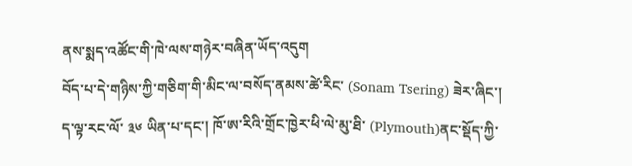ནས་སྨད་འཚོང་གི་ཁེ་ལས་གཉེར་བཞིན་ཡོད་འདུག
བོད་པ་དེ་གཉིས་ཀྱི་གཅིག་གི་མིང་ལ་བསོད་ནམས་ཚེ་རིང་ (Sonam Tsering) ཟེར་ཞིང་། ད་ལྟ་རང་ལོ་ ༣༦ ཡིན་པ་དང་། ཁོ་ཨ་རིའི་གྲོང་ཁྱེར་ཕི་ལེ་མུ་ཐི་ (Plymouth)ནང་སྡོད་ཀྱི་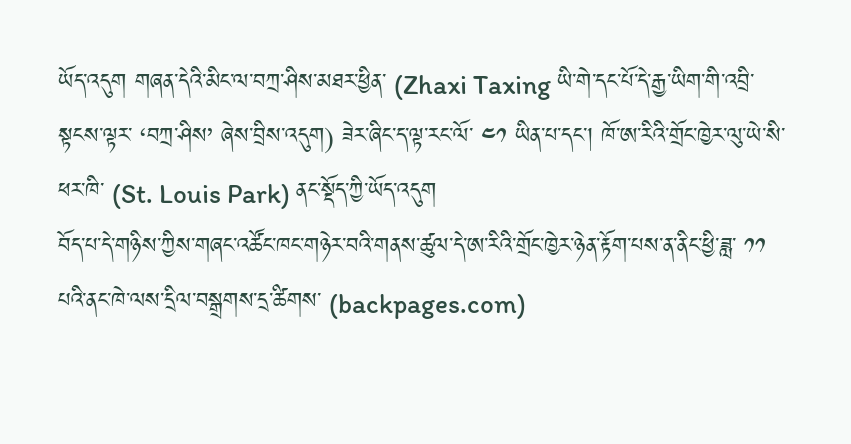ཡོད་འདུག གཞན་དེའི་མིང་ལ་བཀྲ་ཤིས་མཐར་ཕྱིན་ (Zhaxi Taxing ཡི་གེ་དང་པོ་དེ་རྒྱ་ཡིག་གི་འབྲི་སྟངས་ལྟར་ ‘བཀྲ་ཤིས’ ཞེས་བྲིས་འདུག) ཟེར་ཞིང་ད་ལྟ་རང་ལོ་ ༤༡ ཡིན་པ་དང་། ཁོ་ཨ་རིའི་གྲོང་ཁྱེར་ལུ་ཡེ་སི་ཕར་ཁི་ (St. Louis Park) ནང་སྡོད་ཀྱི་ཡོད་འདུག
བོད་པ་དེ་གཉིས་ཀྱིས་གཞང་འཚོང་ཁང་གཉེར་བའི་གནས་ཚུལ་དེ་ཨ་རིའི་གྲོང་ཁྱེར་ཉེན་རྟོག་པས་ན་ནིང་ཕྱི་ཟླ་ ༡༡ པའི་ནང་ཁེ་ལས་དྲིལ་བསྒྲགས་དྲ་ཚིགས་ (backpages.com)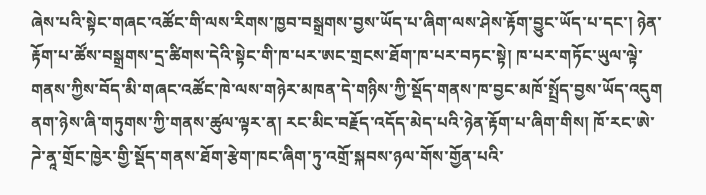ཞེས་པའི་སྟེང་གཞང་འཚོང་གི་ལས་རིགས་ཁྱབ་བསྒྲགས་བྱས་ཡོད་པ་ཞིག་ལས་ཤེས་རྟོག་བྱུང་ཡོད་པ་དང་། ཉེན་རྟོག་པ་ཚོས་བསྒྲགས་དྲ་ཚིགས་དེའི་སྟེང་གི་ཁ་པར་ཨང་གྲངས་ཐོག་ཁ་པར་བཏང་སྟེ། ཁ་པར་གཏོང་ཡུལ་ལྟེ་གནས་ཀྱིས་བོད་མི་གཞང་འཚོང་ཁེ་ལས་གཉེར་མཁན་དེ་གཉིས་ཀྱི་སྡོད་གནས་ཁ་བྱང་མཁོ་སྤྲོད་བྱས་ཡོད་འདུག
ནག་ཉེས་ཞི་གཏུགས་ཀྱི་གནས་ཚུལ་ལྟར་ན། རང་མིང་བརྗོད་འདོད་མེད་པའི་ཉེན་རྟོག་པ་ཞིག་གིས། ཁོ་རང་ཨེ་ཌེ་ནཱ་གྲོང་ཁྱེར་གྱི་སྡོད་གནས་ཐོག་རྩེག་ཁང་ཞིག་ཏུ་འགྲོ་སྐབས་ཉལ་གོས་གྱོན་པའི་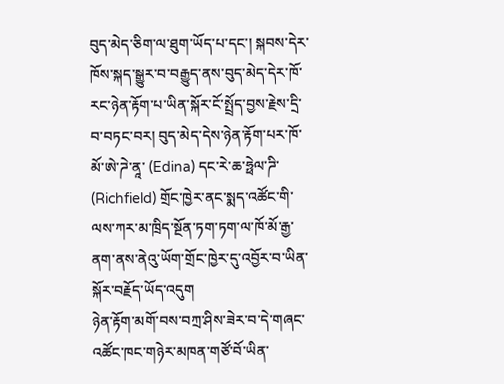བུད་མེད་ཅིག་ལ་ཐུག་ཡོད་པ་དང་། སྐབས་དེར་ཁོས་སྐད་སྒྱུར་བ་བརྒྱུད་ནས་བུད་མེད་དེར་ཁོ་རང་ཉེན་རྟོག་པ་ཡིན་སྐོར་ངོ་སྤྲོད་བྱས་རྗེས་དྲི་བ་བཏང་བར། བུད་མེད་དེས་ཉེན་རྟོག་པར་ཁོ་མོ་ཨེ་ཌེ་ནཱ་ (Edina) དང་རེ་ཆ་ཧྥེལ་ཌི་ (Richfield) གྲོང་ཁྱེར་ནང་སྨད་འཚོང་གི་ལས་ཀར་མ་ཁྲིད་སྔོན་ཏག་ཏག་ལ་ཁོ་མོ་རྒྱ་ནག་ནས་ནེའུ་ཡོག་གྲོང་ཁྱེར་དུ་འབྱོར་བ་ཡིན་སྐོར་བརྗོད་ཡོད་འདུག
ཉེན་རྟོག་མགོ་བས་བཀྲ་ཤིས་ཟེར་བ་དེ་གཞང་འཚོང་ཁང་གཉེར་མཁན་གཙོ་བོ་ཡིན་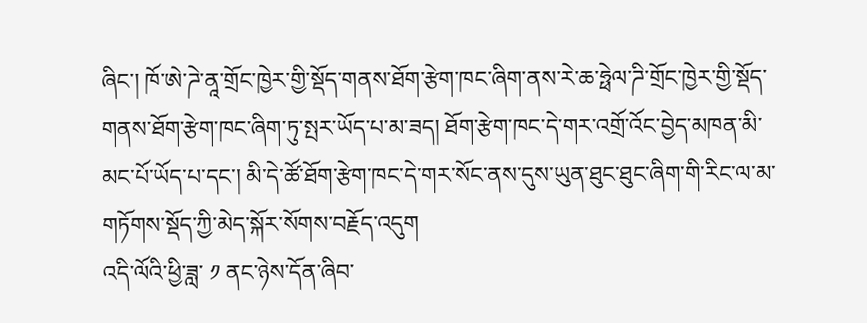ཞིང་། ཁོ་ཨེ་ཌེ་ནཱ་གྲོང་ཁྱེར་གྱི་སྡོད་གནས་ཐོག་རྩེག་ཁང་ཞིག་ནས་རེ་ཆ་ཧྥེལ་ཌི་གྲོང་ཁྱེར་གྱི་སྡོད་གནས་ཐོག་རྩེག་ཁང་ཞིག་ཏུ་སྤར་ཡོད་པ་མ་ཟད། ཐོག་རྩེག་ཁང་དེ་གར་འགྲོ་འོང་བྱེད་མཁན་མི་མང་པོ་ཡོད་པ་དང་། མི་དེ་ཚོ་ཐོག་རྩེག་ཁང་དེ་གར་སོང་ནས་དུས་ཡུན་ཐུང་ཐུང་ཞིག་གི་རིང་ལ་མ་གཏོགས་སྡོད་ཀྱི་མེད་སྐོར་སོགས་བརྗོད་འདུག
འདི་ལོའི་ཕྱི་ཟླ་ ༡ ནང་ཉེས་དོན་ཞིབ་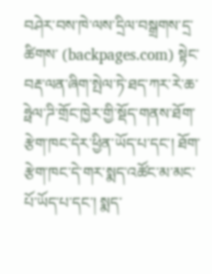བཤེར་བས་ཁེ་ལས་དྲིལ་བསྒྲགས་དྲ་ཚིགས་ (backpages.com) སྟེང་བརྡ་ལན་ཞིག་སྤེལ་ཏེ་ཐད་ཀར་རེ་ཆ་ཧྥེལ་ཌི་གྲོང་ཁྱེར་གྱི་སྡོད་གནས་ཐོག་རྩེག་ཁང་དེར་ཕྱིན་ཡོད་པ་དང་། ཐོག་རྩེག་ཁང་དེ་གར་སྨད་འཚོང་མ་མང་པོ་ཡོད་པ་དང་། སྨད་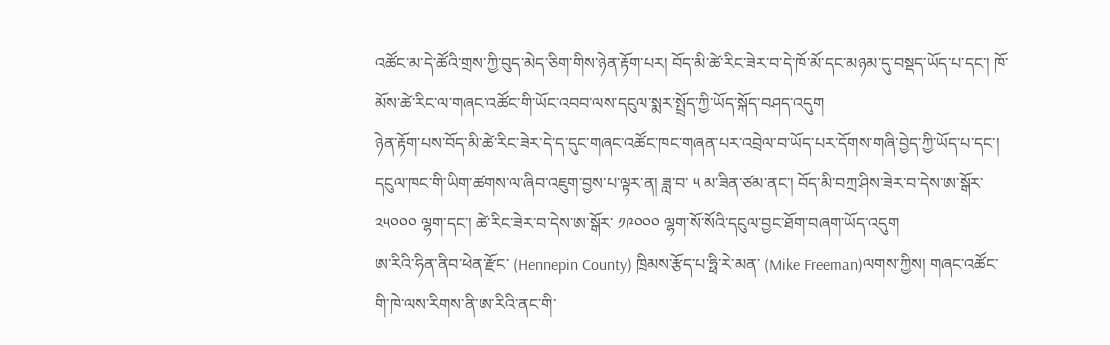འཚོང་མ་དེ་ཚོའི་གྲས་ཀྱི་བུད་མེད་ཅིག་གིས་ཉེན་རྟོག་པར། བོད་མི་ཚེ་རིང་ཟེར་བ་དེ་ཁོ་མོ་དང་མཉམ་དུ་བསྡད་ཡོད་པ་དང་། ཁོ་མོས་ཚེ་རིང་ལ་གཞང་འཚོང་གི་ཡོང་འབབ་ལས་དངུལ་སྨར་སྤྲོད་ཀྱི་ཡོད་སྐོད་བཤད་འདུག
ཉེན་རྟོག་པས་བོད་མི་ཚེ་རིང་ཟེར་དེ་ད་དུང་གཞང་འཚོང་ཁང་གཞན་པར་འབྲེལ་བ་ཡོད་པར་དོགས་གཞི་བྱེད་ཀྱི་ཡོད་པ་དང་། དངུལ་ཁང་གི་ཡིག་ཚགས་ལ་ཞིབ་འཇུག་བྱས་པ་ལྟར་ན། ཟླ་བ་ ༥ མ་ཟིན་ཙམ་ནང་། བོད་མི་བཀྲ་ཤིས་ཟེར་བ་དེས་ཨ་སྒོར་ ༢༥༠༠༠ ལྷག་དང་། ཚེ་རིང་ཟེར་བ་དེས་ཨ་སྒོར་ ༡༩༠༠༠ ལྷག་སོ་སོའི་དངུལ་བྱང་ཐོག་བཞག་ཡོད་འདུག
ཨ་རིའི་ཧིན་ནིབ་ཕེན་རྫོང་ (Hennepin County) ཁྲིམས་རྩོད་པ་ཧྥི་རེ་མན་ (Mike Freeman)ལགས་ཀྱིས། གཞང་འཚོང་གི་ཁེ་ལས་རིགས་ནི་ཨ་རིའི་ནང་གི་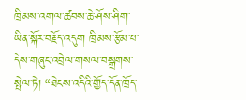ཁྲིམས་འགལ་ཚབས་ཆེ་ཤོས་ཤིག་ཡིན་སྐོར་བརྗོད་འདུག ཁྲིམས་རྩོམ་པ་དེས་གཞུང་འབྲེལ་གསལ་བསྒྲགས་སྤེལ་ཏེ། “ཐེངས་འདིའི་གྱོད་དོན་ཁྲོད་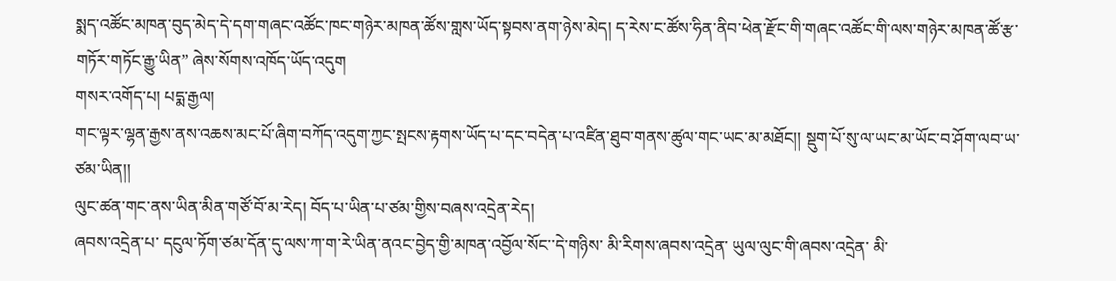སྨད་འཚོང་མཁན་བུད་མེད་དེ་དག་གཞང་འཚོང་ཁང་གཉེར་མཁན་ཚོས་གླས་ཡོད་སྟབས་ནག་ཉེས་མེད། ད་རེས་ང་ཚོས་ཧིན་ནིབ་ཕེན་རྫོང་གི་གཞང་འཚོང་གི་ལས་གཉེར་མཁན་ཚོ་རྩ་གཏོར་གཏོང་རྒྱུ་ཡིན” ཞེས་སོགས་འཁོད་ཡོད་འདུག
གསར་འགོད་པ། པདྨ་རྒྱལ།
གང་ལྟར་ལྷན་རྒྱས་ནས་འཆས་མང་པོ་ཞིག་བཀོད་འདུག་ཀྱང་སྤངས་རྟགས་ཡོད་པ་དང་བདེན་པ་འཛིན་ཐུབ་གནས་ཚུལ་གང་ཡང་མ་མཐོང།། སྡུག་པོ་སུ་ལ་ཡང་མ་ཡོང་བ་ཤོག་ལབ་ཡ་ཙམ་ཡིན།།
ལུང་ཚན་གང་ནས་ཡིན་མིན་གཙོ་བོ་མ་རེད། བོད་པ་ཡིན་པ་ཙམ་གྱིས་བཞས་འདྲེན་རེད།
ཞབས་འདྲེན་པ་ དངུལ་ཏོག་ཙམ་དོན་དུ་ལས་ཀ་ག་རེ་ཡིན་ནའང་བྱེད་གྱི་མཁན་འབྱོལ་སོང་་དེ་གཉིས་ མི་རིགས་ཞབས་འདྲེན་ ཡུལ་ལུང་གི་ཞབས་འདྲེན་ མི་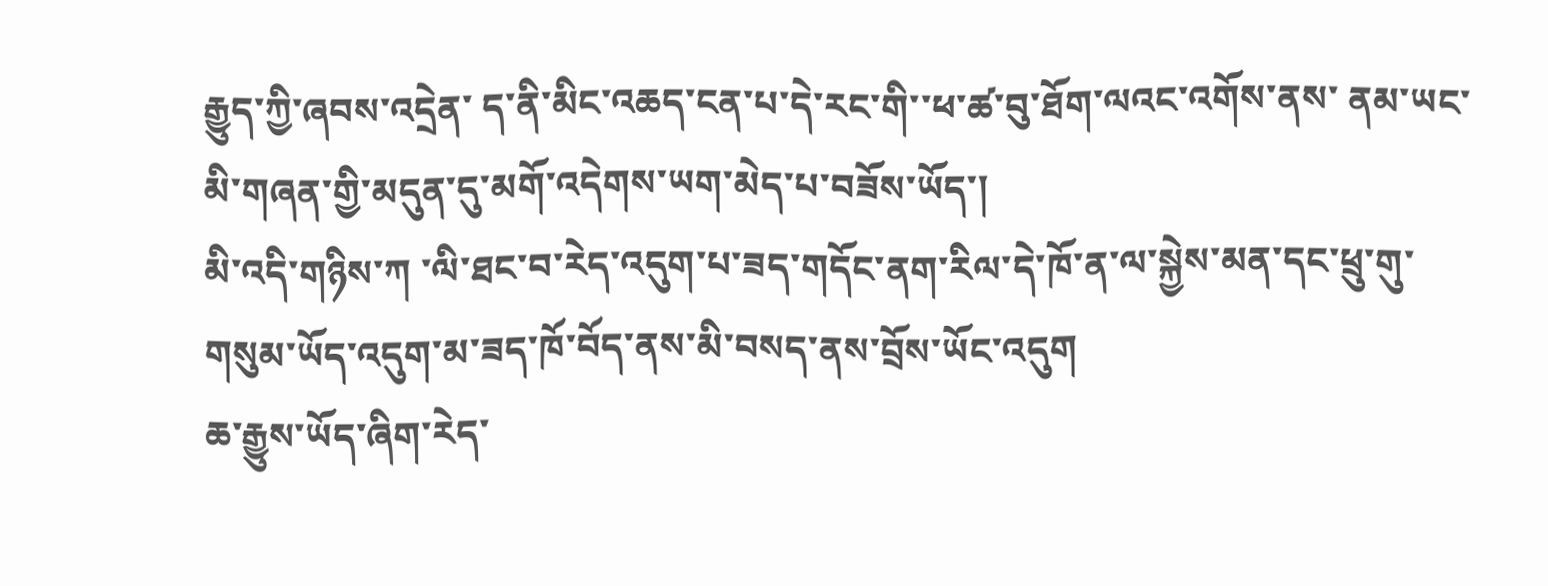རྒྱུད་ཀྱི་ཞབས་འདྲེན་ ད་ནི་མིང་འཆད་ངན་པ་དེ་རང་གི་་ཕ་ཚ་བུ་ཐོག་ལའང་འགོས་ནས་ ནམ་ཡང་མི་གཞན་གྱི་མདུན་དུ་མགོ་འདེགས་ཡག་མེད་པ་བཟོས་ཡོད་།
མི་འདི་གཉིས་ཀ ་ལི་ཐང་བ་རེད་འདུག་པ་ཟད་གདོང་ནག་རིལ་དེ་ཁོ་ན་ལ་སྐྱེས་མན་དང་ཕྲུ་གུ་གསུམ་ཡོད་འདུག་མ་ཟད་ཁོ་བོད་ནས་མི་བསད་ནས་བྲོས་ཡོང་འདུག
ཆ་རྒྱུས་ཡོད་ཞིག་རེད་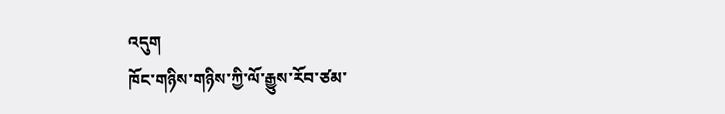འདུག
ཁོང་གཉིས་གཉིས་ཀྱི་ལོ་རྒྱུས་རོབ་ཙམ་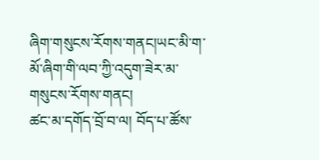ཞིག་གསུངས་རོགས་གནང།ཡང་མི་ག་མོ་ཞིག་གི་ལབ་ཀྱི་འདུག་ཟེར་མ་གསུངས་རོགས་གནང།
ཚང་མ་དགོད་བྲོ་བ་ལ། བོད་པ་ཚོས་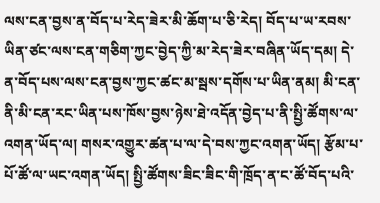ལས་ངན་བྱས་ན་བོད་པ་རེད་ཟེར་མི་ཆོག་པ་ཅི་རེད། བོད་པ་ཡ་རབས་ཡིན་ཙང་ལས་ངན་གཅིག་ཀྱང་བྱེད་ཀྱི་མ་རེད་ཟེར་བཞིན་ཡོད་དམ། དེ་ན་བོད་པས་ལས་ངན་བྱས་ཀྱང་ཚང་མ་སྦས་དགོས་པ་ཡིན་ནམ། མི་ངན་ནི་མི་ངན་རང་ཡིན་པས་ཁོས་བྱས་ཉེས་ཐེ་འདོན་བྱེད་པ་ནི་སྤྱི་ཚོགས་ལ་འགན་ཡོད་ལ། གསར་འགྱུར་ཚན་པ་ལ་དེ་བས་ཀྱང་འགན་ཡོད། རྩོམ་པ་པོ་ཚོ་ལ་ཡང་འགན་ཡོད། སྤྱི་ཚོགས་ཟིང་ཟིང་གི་ཁྲོད་ན་ང་ཚོ་བོད་པའི་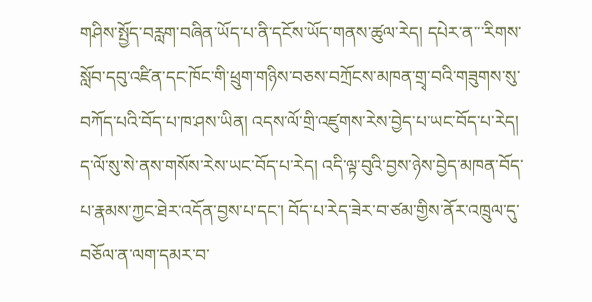གཤིས་སྤྱོད་བརླག་བཞིན་ཡོད་པ་ནི་དངོས་ཡོད་གནས་ཚུལ་རེད། དཔེར་ན་་་རིགས་སློབ་དབུ་འཛིན་དང་ཁོང་གི་ཕྲུག་གཉིས་བཅས་བཀྲོངས་མཁན་གྲྭ་བའི་གཟུགས་སུ་བཀོད་པའི་བོད་པ་ཁ་ཤས་ཡིན། འདས་ལོ་གྲི་འཛུགས་རེས་བྱེད་པ་ཡང་བོད་པ་རེད། ད་ལོ་སུ་སེ་ནས་གསོས་རེས་ཡང་བོད་པ་རེད། འདི་ལྟ་བུའི་བྱས་ཉེས་བྱེད་མཁན་བོད་པ་རྣམས་ཀྱང་ཐེར་འདོན་བྱས་པ་དང་། བོད་པ་རེད་ཟེར་བ་ཙམ་གྱིས་ནོར་འཁྲུལ་དུ་བཅོལ་ན་ལག་དམར་བ་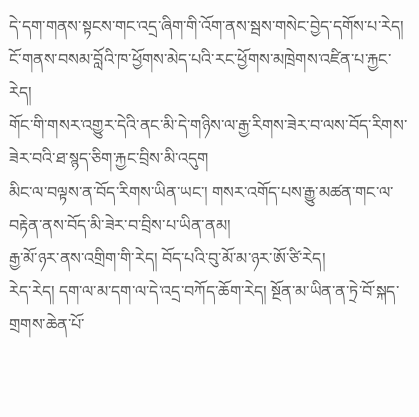དེ་དག་གནས་སྟངས་གང་འདྲ་ཞིག་གི་འོག་ནས་སྦས་གསེང་བྱེད་དགོས་པ་རེད། ངོ་གནས་བསམ་བློའི་ཁ་ཕྱོགས་མེད་པའི་རང་ཕྱོགས་མཁྲེགས་འཛིན་པ་རྐྱང་རེད།
གོང་གི་གསར་འགྱུར་དེའི་ནང་མི་དེ་གཉིས་ལ་རྒྱ་རིགས་ཟེར་བ་ལས་བོད་རིགས་ཟེར་བའི་ཐ་སྙད་ཅིག་རྐྱང་བྲིས་མི་འདུག
མིང་ལ་བལྟས་ན་བོད་རིགས་ཡིན་ཡང་། གསར་འགོད་པས་རྒྱུ་མཚན་གང་ལ་བརྟེན་ནས་བོད་མི་ཟེར་བ་བྲིས་པ་ཡིན་ནམ།
རྒྱ་མོ་ཉར་ནས་འགྲིག་གི་རེད། བོད་པའི་བུ་མོ་མ་ཉར་ཨོ་ཙི་རེད།
རེད་རེད། དག་ལ་མ་དག་ལ་དེ་འདྲ་བཀོད་ཆོག་རེད། སྔོན་མ་ཡིན་ན་ཏྲེ་བོ་སྐད་གྲགས་ཆེན་པོ་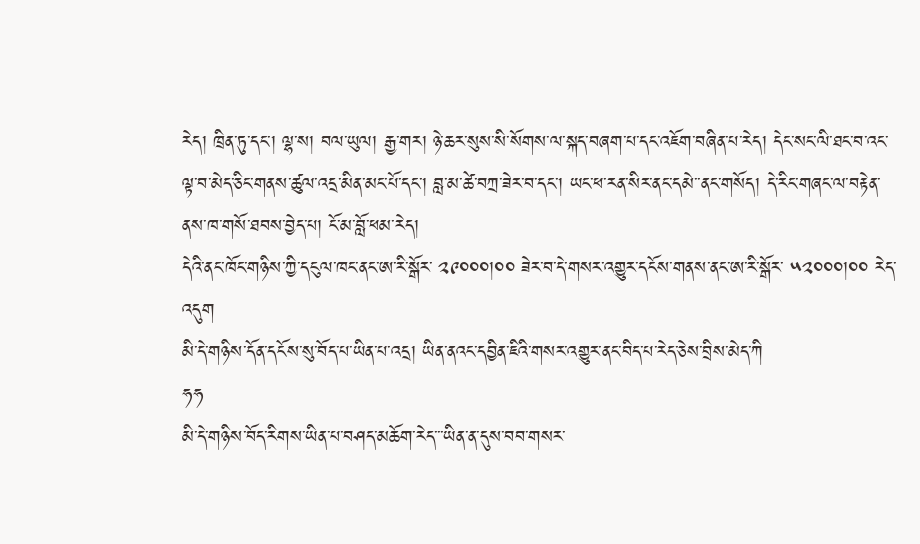རེད། ཁྲིན་ཏུ་དང་། ལྷ་ས། བལ་ཡུལ། རྒྱ་གར། ཉེ་ཆར་སུས་སི་སོགས་ལ་སྐད་བཞག་པ་དང་འཇོག་བཞིན་པ་རེད། དེང་སང་ལི་ཐང་བ་འང་ལྟ་བ་མེད་ཅིང་གནས་ཚུལ་འདྲ་མིན་མང་པོ་དང་། བླ་མ་ཚེ་བཀྲ་ཟེར་བ་དང་། ཡང་ཕ་རན་སིར་ནང་དམེ་་ནང་གསོད། དེ་རིང་གཞང་ལ་བརྟེན་ནས་ཁ་གསོ་ཐབས་བྱེད་པ། ངོ་མ་བློ་ཕམ་རེད།
དེའི་ནང་ཁོང་གཉིས་ཀྱི་དངུལ་ཁང་ནང་ཨ་རི་སྒོར་ ༢༩༠༠༠།༠༠ ཟེར་བ་དེ་གསར་འགྱུར་དངོས་གནས་ནང་ཨ་རི་སྒོར་ ༥༢༠༠༠།༠༠ རེད་འདུག
མི་དེ་གཉིས་དོན་དངོས་སུ་བོད་པ་ཡིན་པ་འདྲ། ཡིན་ནའང་དབྱིན་ཇིའི་གསར་འགྱུར་ནང་བིད་པ་རེད་ཅེས་བྲིས་མེད་ཀི
ཧཧ
མི་དེ་གཉིས་བོད་རིགས་ཡིན་པ་བཤད་མཆོག་རེད་་་ཡིན་ན་དུས་བབ་གསར་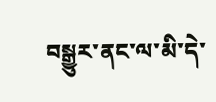བསྒྱུར་ནང་ལ་མི་དེ་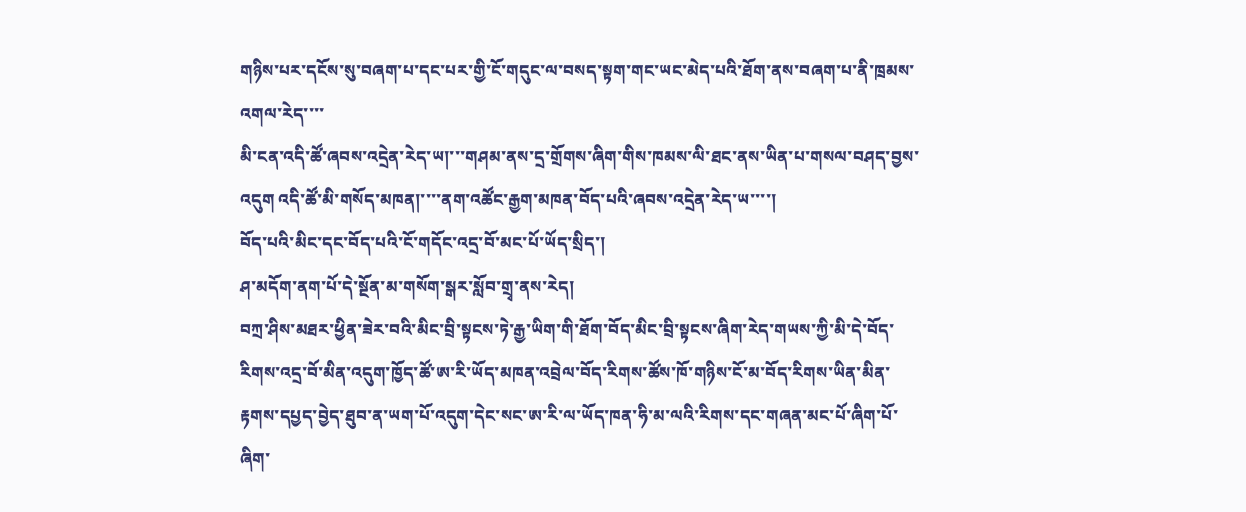གཉིས་པར་དངོས་སུ་བཞག་པ་དང་པར་གྱི་ངོ་གདུང་ལ་བསད་སྟག་གང་ཡང་མེད་པའི་ཐོག་ནས་བཞག་པ་ནི་ཁྲམས་འགལ་རེད་་་་
མི་ངན་འདི་ཚོ་ཞབས་འདྲེན་རེད་ཡ།་་་གཤམ་ནས་དྲ་གྲོགས་ཞིག་གིས་ཁམས་ལི་ཐང་ནས་ཡིན་པ་གསལ་བཤད་བྱས་འདུག འདི་ཚོ་མི་གསོད་མཁན།་་་་ནག་འཚོང་རྒྱག་མཁན་བོད་པའི་ཞབས་འདྲེན་རེད་ཡ་་་་།
བོད་པའི་མིང་དང་བོད་པའི་ངོ་གདོང་འདྲ་བོ་མང་པོ་ཡོད་སྲིད་།
ཤ་མདོག་ནག་པོ་དེ་སྔོན་མ་གསོག་སྒར་སློབ་གྲྭ་ནས་རེད།
བཀྲ་ཤིས་མཐར་ཕྱིན་ཟེར་བའི་མིང་བྲི་སྟངས་ཏེ་རྒྱ་ཡིག་གི་ཐོག་བོད་མིང་བྲི་སྟངས་ཞིག་རེད་གཡས་ཀྱི་མི་དེ་བོད་རིགས་འདྲ་བོ་མིན་འདུག་ཁྱོད་ཚོ་ཨ་རི་ཡོད་མཁན་འབྲེལ་བོད་རིགས་ཚོས་ཁོ་གཉིས་ངོ་མ་བོད་རིགས་ཡིན་མིན་རྟགས་དཔྱད་བྱེད་ཐུབ་ན་ཡག་པོ་འདུག་དེང་སང་ཨ་རི་ལ་ཡོད་ཁན་ཧི་མ་ལའི་རིགས་དང་གཞན་མང་པོ་ཞིག་པོ་ཞིག་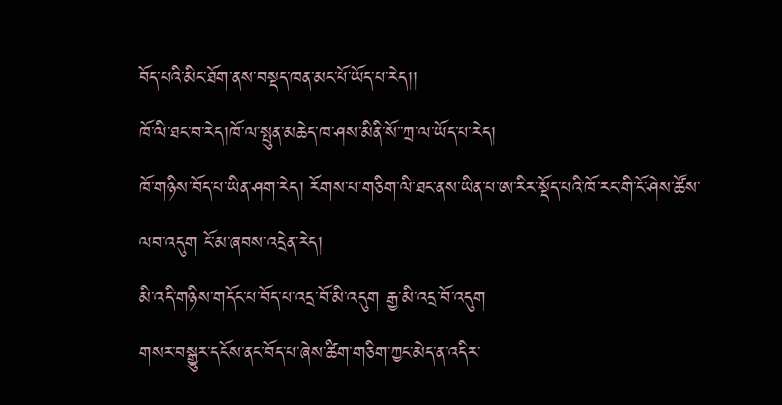བོད་པའི་མིང་ཐོག་ནས་བསྡད་ཁན་མང་པོ་ཡོད་པ་རེད།།
ཁོ་ལི་ཐང་བ་རེད།ཁོ་ལ་སྤུན་མཆེད་ཁ་ཤས་མིནི་སོ་་ཀྲ་ལ་ཡོད་པ་རེད།
ཁོ་གཉིས་བོད་པ་ཡིན་ཤག་རེད། རོགས་པ་གཅིག་ལི་ཐང་ནས་ཡིན་པ་ཨ་རིར་སྡོད་པའི་ཁོ་རང་གི་ངོ་ཤེས་ཚོས་ལབ་འདུག ངོ་མ་ཞབས་འདྲེན་རེད།
མི་འདི་གཉིས་གདོང་པ་བོད་པ་འདྲ་བོ་མི་འདུག རྒྱ་མི་འདྲ་བོ་འདུག
གསར་བསྒྱུར་དངོས་ནང་བོད་པ་ཞེས་ཚིག་གཅིག་ཀྱང་མེད་ན་འདིར་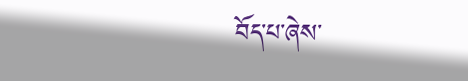བོད་པ་ཞེས་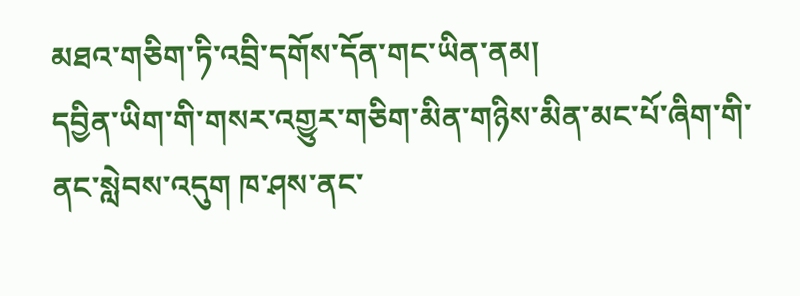མཐའ་གཅིག་ཏི་འབྲི་དགོས་དོན་གང་ཡིན་ནམ།
དབྱིན་ཡིག་གི་གསར་འགྱུར་གཅིག་མིན་གཉིས་མིན་མང་པོ་ཞིག་གི་ནང་སླེབས་འདུག ཁ་ཤས་ནང་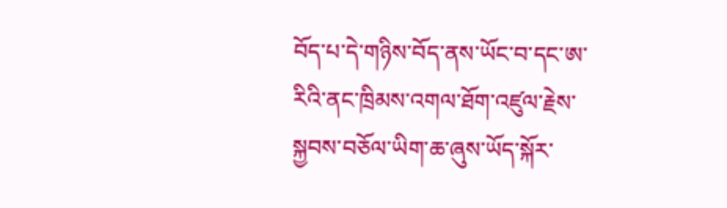བོད་པ་དེ་གཉིས་བོད་ནས་ཡོང་བ་དང་ཨ་རིའི་ནང་ཁྲིམས་འགལ་ཐོག་འཛུལ་རྗེས་སྐྱབས་བཅོལ་ཡིག་ཆ་ཞུས་ཡོད་སྐོར་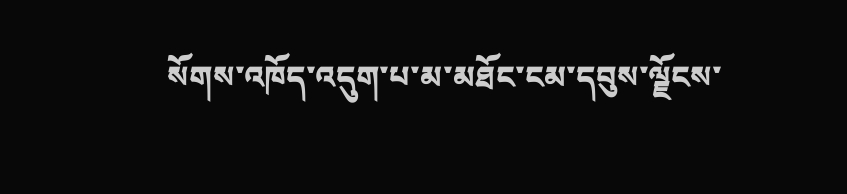སོགས་འཁོད་འདུག་པ་མ་མཐོང་ངམ་དབུས་ལྗོངས་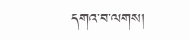དགའ་བ་ལགས།